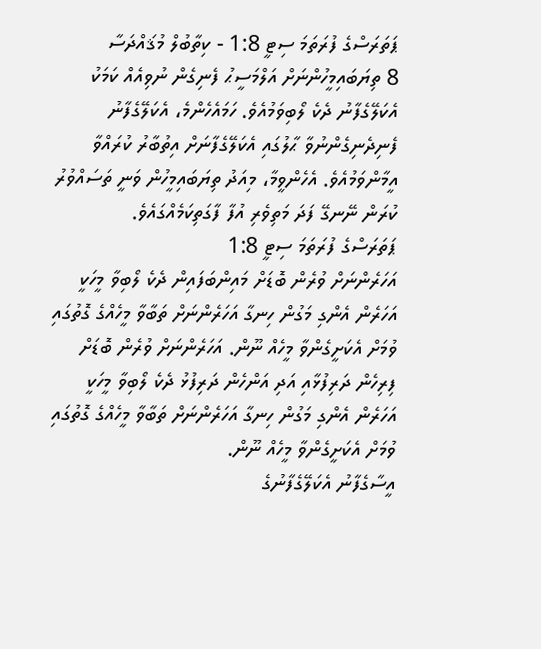ޕަތަރަސްގެ ފުރަތަމަ ސިޓީ 1:8 - ކިތާބުލް މުޤައްދަސާ
8 ތިޔަބައިމީހުންނަށް އަލްމަސީޙު ފެނިގެން ނުވިއެއް ކަމަކު އެކަލޭގެފާނު ދެކެ ލޯބިވަމުއެވެ. ހަމައެހެންމެ، އެކަލޭގެފާނު ފެނިދެނިގެންނުވާ ޙާލުގައި އެކަލޭގެފާނަށް އިތުބާރު ކުރައްވާ އީމާންވަމުއެވެ. އެހެންވީމާ، މިއަދު ތިޔަބައިމީހުން ވަނީ ތަސައްވުރު ކުރަން ނޭނގޭ ފަދަ މަތިވެރި އުފާ ފާގަތިކަމެއްގައެވެ.
ޕަތަރަސްގެ ފުރަތަމަ ސިޓީ 1:8
އަހަރެންނަށް ވުރެން ބޮޑަށް މައިންބަފައިން ދެކެ ލޯބިވާ މީހަކީ އަހަރެން އެންގި މަގުން ހިނގާ އަހަރެންނަށް ތަބާވާ މީހެއްގެ ގޮތުގައި ވުމަށް އެކަށީގެންވާ މީހެއް ނޫން. އަހަރެންނަށް ވުރެން ބޮޑަށް ފިރިހެން ދަރިފުޅާއި އަދި އަންހެން ދަރިފުޅު ދެކެ ލޯބިވާ މީހަކީ އަހަރެން އެންގި މަގުން ހިނގާ އަހަރެންނަށް ތަބާވާ މީހެއްގެ ގޮތުގައި ވުމަށް އެކަށީގެންވާ މީހެއް ނޫން.
އީސާގެފާނު އެކަލޭގެފާނުގެ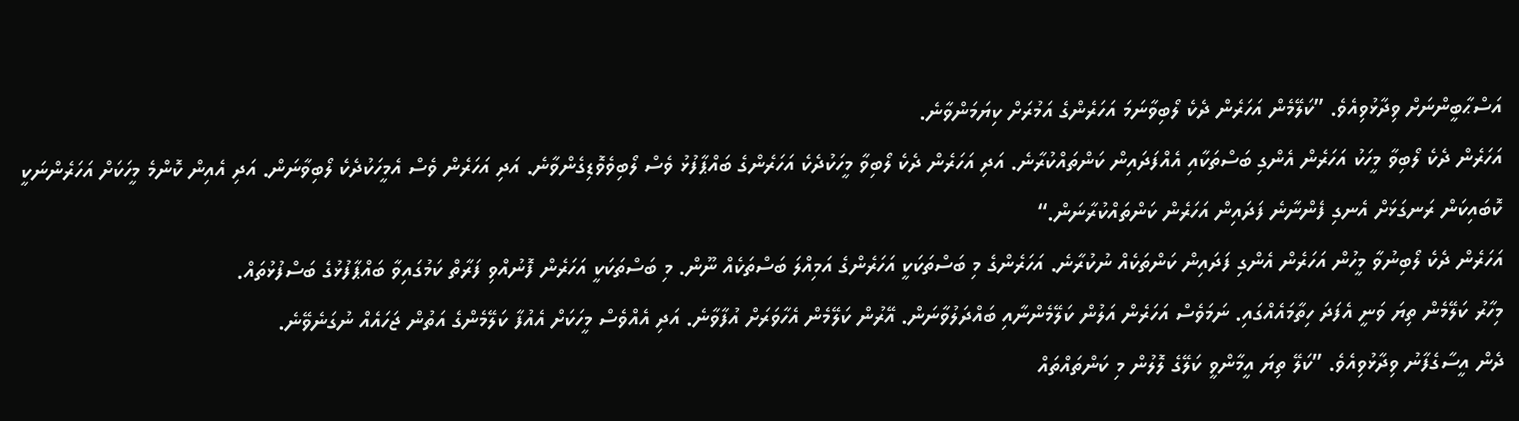އަސްޙާބީންނަށް ވިދާޅުވިއެވެ. ”ކަލޭމެން އަހަރެން ދެކެ ލޯބިވާނަމަ އަހަރެންގެ އަމުރަށް ކިޔަމަންވާނެ.
އަހަރެން ދެކެ ލޯބިވާ މީހަކު އަހަރެން އެންގި ބަސްތަކާއި އެއްފަދައިން ކަންތައްކުރާނެ. އަދި އަހަރެން ދެކެ ލޯބިވާ މީހަކުދެކެ އަހަރެންގެ ބައްޕާފުޅު ވެސް ލޯބިވެވޮޑިގެންވާނެ. އަދި އަހަރެން ވެސް އެމީހަކުދެކެ ލޯބިވާނަން. އަދި އެއިން ކޮންމެ މީހަކަށް އަހަރެންނަކީ ކޮބައިކަން ރަނގަޅަށް އެނގި ފެންނާނެ ފަދައިން އަހަރެން ކަންތައްކުރާނަން.“
އަހަރެން ދެކެ ލޯބިނުވާ މީހުން އަހަރެން އެންގި ފަދައިން ކަންތަކެއް ނުކުރާނެ. އަހަރެންގެ މި ބަސްތަކަކީ އަހަރެންގެ އަމިއްލަ ބަސްތަކެއް ނޫން. މި ބަސްތަކަކީ އަހަރެން ފޮނުއްވި ފަރާތް ކަމުގައިވާ ބައްޕާފުޅުގެ ބަސްފުޅުތައް.
މިހާރު ކަލޭމެން ތިޔަ ވަނީ އެފަދަ ހިތާމައެއްގައި. ނަމަވެސް އަހަރެން އަލުން ކަލޭމެންނާއި ބައްދަލުވާނަން. އޭރުން ކަލޭމެން އެހާވަރަށް އުފާވާނެ. އަދި އެއްވެސް މީހަކަށް އެއުފާ ކަލޭމެންގެ އަތުން ޖަހައެއް ނުގަނެވޭނެ.
ދެން އީސާގެފާނު ވިދާޅުވިއެވެ. ”ކަލޭ ތިޔަ އީމާންވީ ކަލޭގެ ލޮލުން މި ކަންތައްތައް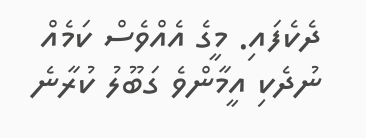ދެކެފައި. މީގެ އެއްވެސް ކަމެއް ނުދެކި އީމާންވެ ގަބޫލު ކުރާނެ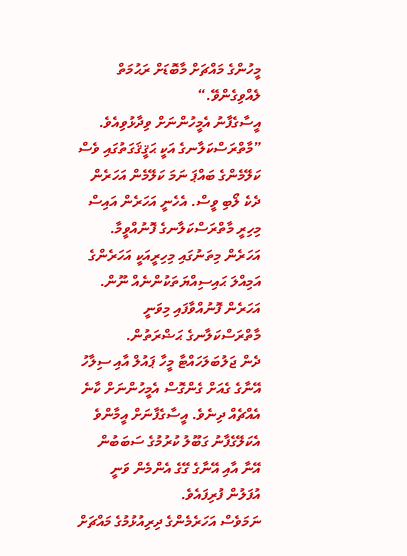މީހުންގެ މައްޗަށް މާބޮޑަށް ރަޙުމަތް ލެއްވިގެންވޭ.“
އީސާގެފާނު އެމީހުންނަށް ވިދާޅުވިއެވެ. ”މާތްރަސްކަލާނގެ އަކީ ޙަޤީޤަގަތުގައި ވެސް ކަލޭމެންގެ ބައްޕަ ނަމަ ކަލޭމެން އަހަރެން ދެކެ ލޯބި ވީސް. އެހެނީ އަހަރެން އައިސް މިހިރީ މާތްރަސްކަލާނގެ ފޮނުއްވީމާ. އަހަރެން މިތަނުގައި މިހިރީއަކީ އަހަރެންގެ އަމިއްލަ ޙައިސިއްޔަތަކުންނެއް ނޫން. އަހަރެން ފޮނުއްވާފައި މިވަނީ މާތްރަސްކަލާނގެ ޙަޟްރަތުން.
ދެން ޖަލުބަލަހައްޓާ މީހާ ޕައުލް އާއި ސިލާހު އޭނާގެ ގެއަށް ގެންގޮސް އެމީހުންނަށް ކާނެ އެއްޗެއް ދިނެވެ. އީސާގެފާނަށް އީމާންވެ އެކަލޭގެފާނު ގަބޫލު ކުރުމުގެ ސަބަބުން އޭނާ އާއި އޭނާގެ ގޭގެ އެންމެން ވަނީ އުފަލުން ފުރިފައެވެ.
ނަމަވެސް އަހަރެމެންގެ ދިރިއުޅުމުގެ މައްޗަށް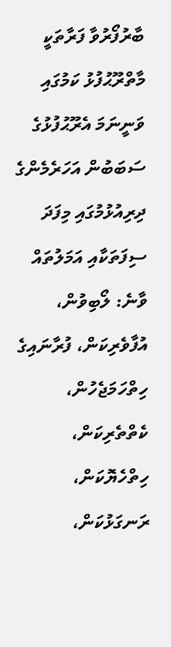ބާރުފޯރުވާ ފަރާތަކީ މާތްރޫޙުފުޅު ކަމުގައި ވަނީނަމަ އެރޫޙުފުޅުގެ ސަބަބުން އަހަރެމެންގެ ދިރިއުޅުމުގައި މިފަދަ ސިފަތަކާއި އަމަލުތައް ވާނެ: ލޯބިވުން، އުފާވެރިކަން، ފުރާނައިގެ ހިތްހަމަޖެހުން، ކެތްތެރިކަން، ހިތްހެޔޮކަން، ރަނގަޅުކަން،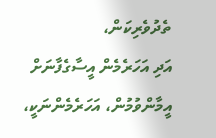ތެދުވެރިކަން،
އަދި އަހަރެމެން އީސާގެފާނަށް އީމާންވުމުން، އަހަރެމެންނަކީ،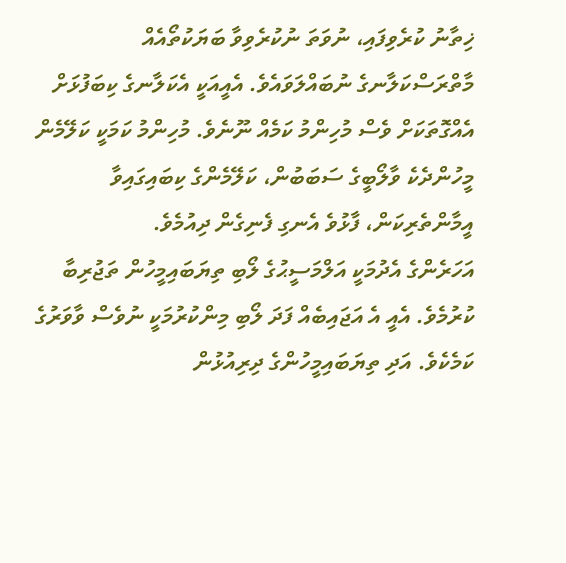ޚިތާނު ކުރެވިފައި، ނުވަތަ ނުކުރެވިވާ ބަޔަކުތޯއެއް މާތްރަސްކަލާނގެ ނުބައްލަވައެވެ. އެއީއަކީ އެކަލާނގެ ކިބަފުޅަށް އެއްގޮތަކަށް ވެސް މުހިންމު ކަމެއް ނޫނެވެ. މުހިންމު ކަމަކީ ކަލޭމެން މީހުންދެކެ ވާލޯބީގެ ސަބަބުން، ކަލޭމެންގެ ކިބައިގައިވާ އީމާންތެރިކަން، ފާޅުވެ އެނގި ފެނިގެން ދިއުމެވެ.
އަހަރެންގެ އެދުމަކީ އަލްމަސީޙުގެ ލޯބި ތިޔަބައިމީހުން ތަޖުރިބާ ކުރުމެވެ. އެއީ އެ އަޖައިބެއް ފަދަ ލޯބި މިންކުރުމަކީ ނުވެސް ވާވަރުގެ ކަމެކެވެ. އަދި ތިޔަބައިމީހުންގެ ދިރިއުޅުން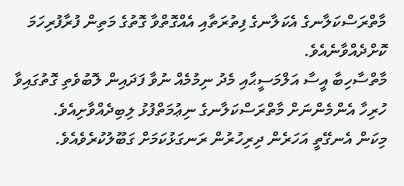މާތްރަސްކަލާނގެ އެކަލާނގެ ފިތުރަތާއި އެއްގޮތްވާ ގޮތުގެ މަތިން ފުރާފުރިހަމަ ކޮށްދެއްވާނެއެވެ.
މާތްސާހިބާ އީސާ އަލްމަސީޙާއި މެދު ނިމުމެއް ނުވާ ފަދައިން ލޮބުވެތި ގޮތުގައިވާ ހުރިހާ އެންމެންނަށް މާތްރަސްކަލާނގެ ނިޢުމަތްފުޅު ލިބިދެއްވާށިއެވެ.
މިކަން އެނގޭތީ އަހަރެން ދިރިހުރުން ރަނގަޅުކަމަށް ގަބޫލުކުރެވެއެވެ.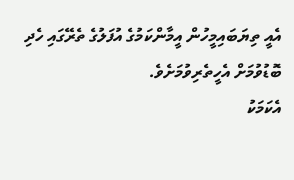އެއީ ތިޔަބައިމީހުން އީމާންކަމުގެ އުފަލުގެ ތެރޭގައި ހެދި ބޮޑުވުމަށް އެހީތެރިވުމަށެވެ.
އެކަމަކު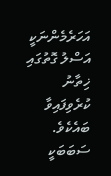އަހަރެމެންނަކީ އަސްލު ގޮތުގައި ޚިތާނު ކުރެވިފައިވާ ބައެކެވެ. ސަބަބަކީ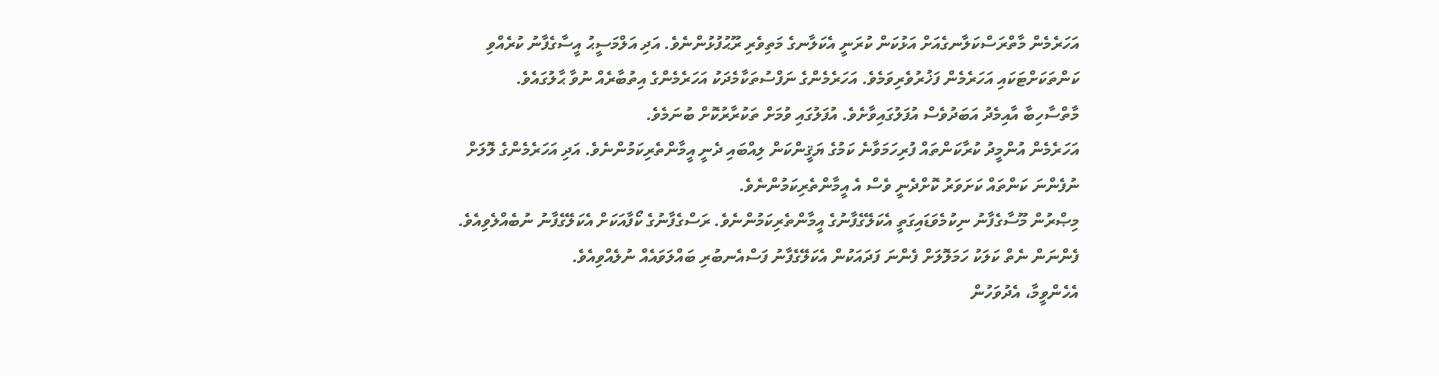އަހަރެމެން މާތްރަސްކަލާނގެއަށް އަޅުކަން ކުރަނީ އެކަލާނގެ މަތިވެރި ރޫޙުފުޅުންނެވެ. އަދި އަލްމަސީޙު އީސާގެފާނު ކުރެއްވި ކަންތަކަށްޓަކައި އަހަރެމެން ފަޚުރުވެރިވަމެވެ. އަހަރެމެންގެ ނަފްސުތަކާމެދަކު އަހަރެމެންގެ އިތުބާރެއް ނުވާ ޙާލުގައެވެ.
މާތްސާހިބާ އާއިމެދު އަބަދުވެސް އުފަލުގައިވާށެވެ. އުފަލުގައި ވުމަށް ތަކުރާރުކޮށް ބުނަމެވެ.
އަހަރެމެން އުންމީދު ކުރާކަންތައް ފުރިހަމަވާނެ ކަމުގެ ޔަޤީންކަން ލިއްބައި ދެނީ އީމާންތެރިކަމުންނެވެ. އަދި އަހަރެމެންގެ ލޮލަށް ނުފެންނަ ކަންތައް ކަށަވަރު ކޮށްދެނީ ވެސް އެ އީމާންތެރިކަމުންނެވެ.
މިޞްރުން މޫސާގެފާނު ނިކުމެވަޑައިގަތީ އެކަލޭގެފާނުގެ އީމާންތެރިކަމުންނެވެ. ރަސްގެފާނުގެ ކޯފާއަކަށް އެކަލޭގެފާނު ނުބެއްލެވިއެވެ. ފެންނަން ނެތް ކަލަކު ހަމަލޮލަށް ފެންނަ ފަދައަކުން އެކަލޭގެފާނު ފަސްއެނބުރި ބައްލަވައެއް ނުލެއްވިއެވެ.
އެހެންވީމާ، އެދުވަހުން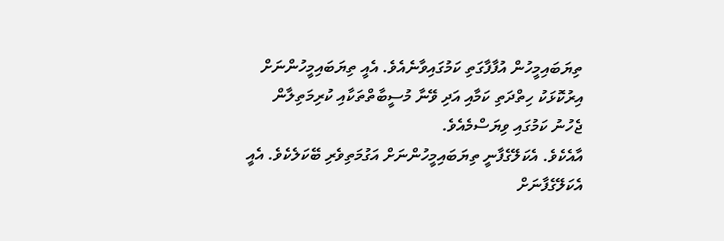ތިޔަބައިމީހުން އުފާފާގަތި ކަމުގައިވާނެއެވެ. އެއީ ތިޔަބައިމީހުންނަށް އިރުކޮޅަކު ހިތްދަތި ކަމާއި އަދި ވޭނާ މުސީބާތްތަކާއި ކުރިމަތިލާން ޖެހުނު ކަމުގައި ވިޔަސްމެއެވެ.
އާއެކެވެ. އެކަލޭގެފާނީ ތިޔަބައިމީހުންނަށް އަގުމަތިވެރި ބޭކަލެކެވެ. އެއީ އެކަލޭގެފާނަށް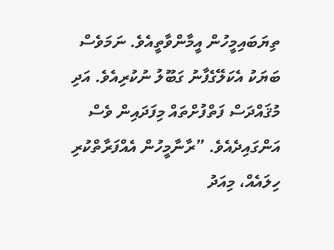ތިޔަބައިމީހުން އީމާންވާތީއެވެ. ނަމަވެސް ބަޔަކު އެކަލޭގެފާނު ގަބޫލު ނުކުރިއެވެ. އަދި މުޤައްދަސް ފަތްފުށްތައް މިފަދައިން ވެސް އަންގައިދެއެވެ. ”ރާނާމީހުން އެއްފަރާތްކުރި ހިލައެއް، މިއަދު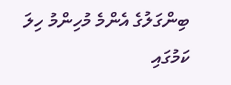ބިންގަލުގެ އެންމެ މުހިންމު ހިލަ ކަމުގައި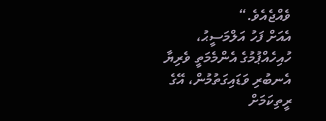ވެއްޖެއެވެ.“
އެއަށް ފަހު އަލްމަސީޙު، ހުއިހެއްޕުމުގެ އެންމެމަތީ ވެރިޔާ އެނބުރި ވަޑައިގަތުމުން، އޭގެ ރީތިކަމަށް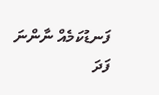ފަނޑުކަމެއް ނާންނަ ފަދަ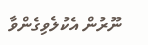ނޫރުން އެކުލެވިގެންވާ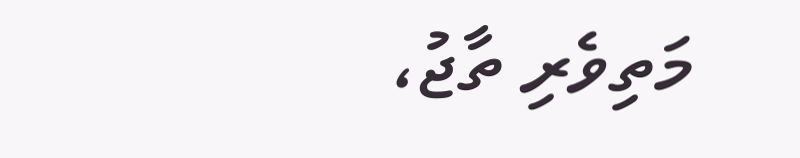މަތިވެރި ތާޖު،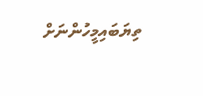ތިޔަބައިމީހުންނަށް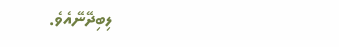ލިބިދޭނޭއެވެ.